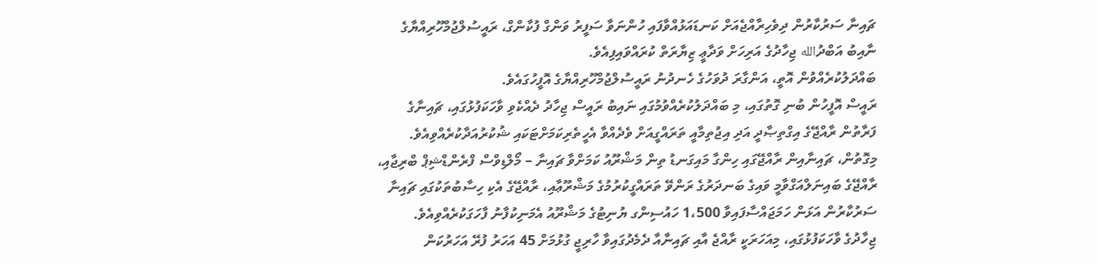ޗައިނާ ސަރުކާރުން ދިވެހިރާއްޖެއަށް ކަނޑައަޅުއްވާފައި ހުންނަވާ ސަފީރު ވަންގް ފުކާންގް، ރައީސުލްޖުމްހޫރިއްޔާގެ ނާއިބު އަބްދުالله ޖިހާދުގެ އަރިހަށް ވަދާޢީ ޒިޔާރަތް ކުރައްވައިފިއެވެ.
ބައްދަލުކުރެއްވުން އޮތީ، އަންގާރަ ދުވަހުގެ ހެނދުނު ރައީސުލްޖުމްހޫރިއްޔާގެ އޮފީހުގައެވެ.
ރައީސް އޮފީހުން ބުނި ގޮތުގައި، މި ބައްދަލުކުރެއްވުމުގައި ނައިބު ރައީސް ޖިހާދު ދެއްކެވި ވާހަކަފުޅުގައި، ޗައިނާގެ ފަރާތުން ރާއްޖޭގެ އިގްތިޞާދީ އަދި އިޖުތިމާއީ ތަރައްގީއަށް ވެދެއްވާ އެހީތެރިކަމަށްޓަކައި ޝުކުރުއަދާކުރެއްވިއެވެ. މިގޮތުން، ޗައިނާއިން ރާއްޖޭގައި ހިންގާ މައިގަނޑު ތިން މަޝްރޫއު ކަމަށްވާ ޗައިނާ – މޯލްޑިވްސް ފްރެންޑްޝިޕް ބްރިޖާއި، ރާއްޖޭގެ ބައިނަލްއަގްވާމީ ވައިގެ ބަނދަރުގެ ރަންވޭ ތަރައްގީކުރުމުގެ މަޝްރޫޢާއި، ރާއްޖޭގެ އެކި ހިސާބުތަކުގައި ޗައިނާ ސަރުކާރުން އަޅަން ހަމަޖައްސާފައިވާ 1،500 ހައުސިންގ ޔުނިޓުގެ މަޝްރޫއު އެމަނިކުފާނު ފާހަގަކުރެއްވިއެވެ.
ޖިހާދުގެ ވާހަކަފުޅުގައި، މިއަހަރަކީ ރާއްޖެ އާއި ޗައިނާއާ ދެމެދުގައިވާ ހާރިޖީ ގުޅުމަށް 45 އަހަރު ފުރޭ އަހަރުކަން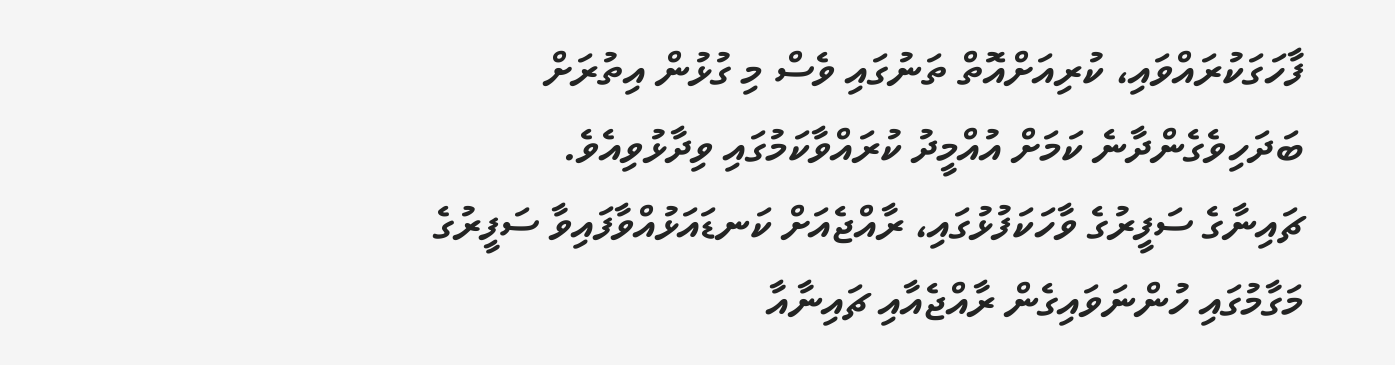ފާހަގަކުރައްވައި، ކުރިއަށްއޮތް ތަނުގައި ވެސް މި ގުޅުން އިތުރަށް ބަދަހިވެގެންދާނެ ކަމަށް އުއްމީދު ކުރައްވާކަމުގައި ވިދާޅުވިއެވެ.
ޗައިނާގެ ސަފީރުގެ ވާހަކަފުޅުގައި، ރާއްޖެއަށް ކަނޑައަޅުއްވާފައިވާ ސަފީރުގެ މަގާމުގައި ހުންނަވައިގެން ރާއްޖެއާއި ޗައިނާއާ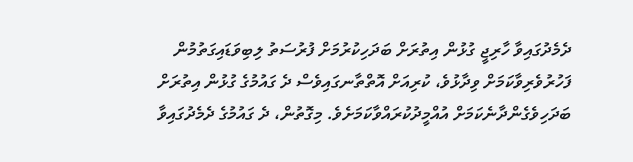ދެމެދުގައިވާ ހާރިޖީ ގުޅުން އިތުރަށް ބަދަހިކުރުމަށް ފުރުސަތު ލިބިވަޑައިގަތުމުން ފަހުރުވެރިވާކަމަށް ވިދާޅުވެ، ކުރިއަށް އޮތްތާނގައިވެސް ދެ ގައުމުގެ ގުޅުން އިތުރަށް ބަދަހިވެގެންދާނެކަމަށް އުއްމީދުކުރައްވާކަމަށެވެ. މިގޮތުން، ދެ ގައުމުގެ ދެމެދުގައިވާ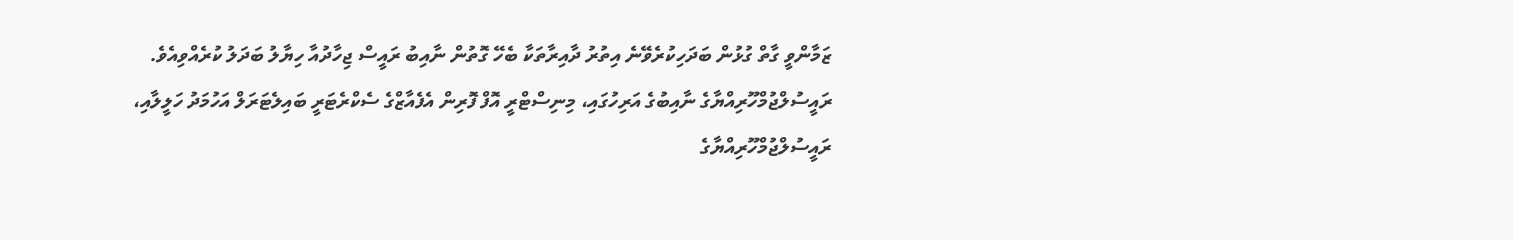ޒަމާންވީ ގާތް ގުޅުން ބަދަހިކުރެވޭނެ އިތުރު ދާއިރާތަކާ ބެހޭ ގޮތުން ނާއިބު ރައީސް ޖިހާދުއާ ހިޔާލު ބަދަލު ކުރެއްވިއެވެ.
ރައީސުލްޖުމްހޫރިއްޔާގެ ނާއިބުގެ އަރިހުގައި، މިނިސްޓްރީ އޮފް ފޮރިން އެފެއާޒްގެ ސެކްރެޓަރީ ބައިލެޓަރަލް އަހުމަދު ހަލީލާއި، ރައީސުލްޖުމްހޫރިއްޔާގެ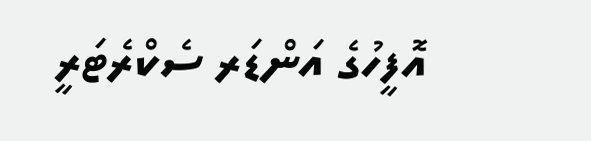އޮފީހުގެ އަންޑަރ ސެކްރެޓަރީ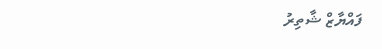ފައްޔާޒް ޝާތިރު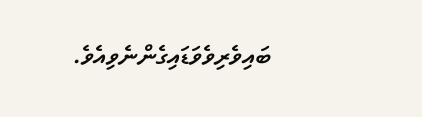ބައިވެރިވެވަޑައިގެންނެވިއެވެ.